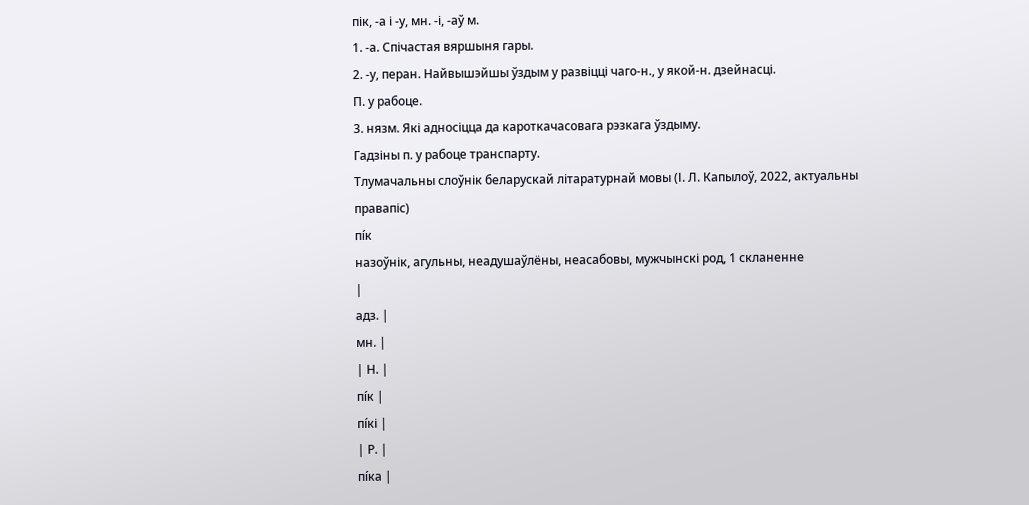пік, -а і -у, мн. -і, -аў м.
1. -а. Спічастая вяршыня гары.
2. -у, перан. Найвышэйшы ўздым у развіцці чаго-н., у якой-н. дзейнасці.
П. у рабоце.
3. нязм. Які адносіцца да кароткачасовага рэзкага ўздыму.
Гадзіны п. у рабоце транспарту.
Тлумачальны слоўнік беларускай літаратурнай мовы (І. Л. Капылоў, 2022, актуальны правапіс)
пі́к
назоўнік, агульны, неадушаўлёны, неасабовы, мужчынскі род, 1 скланенне
|
адз. |
мн. |
| Н. |
пі́к |
пі́кі |
| Р. |
пі́ка |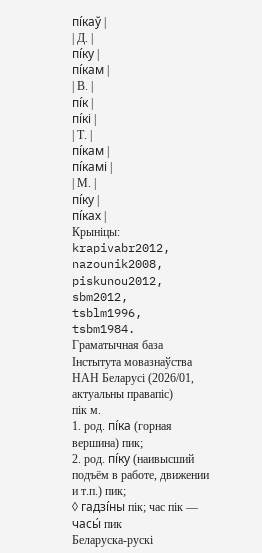пі́каў |
| Д. |
пі́ку |
пі́кам |
| В. |
пі́к |
пі́кі |
| Т. |
пі́кам |
пі́камі |
| М. |
пі́ку |
пі́ках |
Крыніцы:
krapivabr2012,
nazounik2008,
piskunou2012,
sbm2012,
tsblm1996,
tsbm1984.
Граматычная база Інстытута мовазнаўства НАН Беларусі (2026/01, актуальны правапіс)
пік м.
1. род. пі́ка (горная вершина) пик;
2. род. пі́ку (наивысший подъём в работе, движении и т.п.) пик;
◊ гадзі́ны пік; час пік — часы́ пик
Беларуска-рускі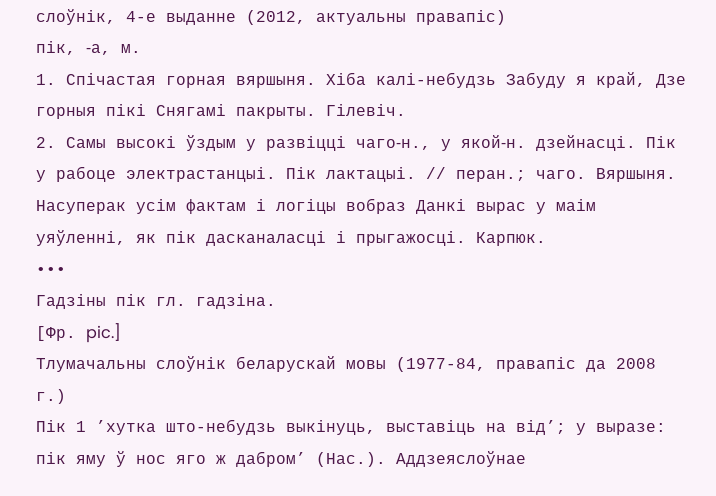слоўнік, 4-е выданне (2012, актуальны правапіс)
пік, ‑а, м.
1. Спічастая горная вяршыня. Хіба калі-небудзь Забуду я край, Дзе горныя пікі Снягамі пакрыты. Гілевіч.
2. Самы высокі ўздым у развіцці чаго‑н., у якой‑н. дзейнасці. Пік у рабоце электрастанцыі. Пік лактацыі. // перан.; чаго. Вяршыня. Насуперак усім фактам і логіцы вобраз Данкі вырас у маім уяўленні, як пік дасканаласці і прыгажосці. Карпюк.
•••
Гадзіны пік гл. гадзіна.
[Фр. pic.]
Тлумачальны слоўнік беларускай мовы (1977-84, правапіс да 2008 г.)
Пік 1 ’хутка што-небудзь выкінуць, выставіць на від’; у выразе: пік яму ў нос яго ж дабром’ (Нас.). Аддзеяслоўнае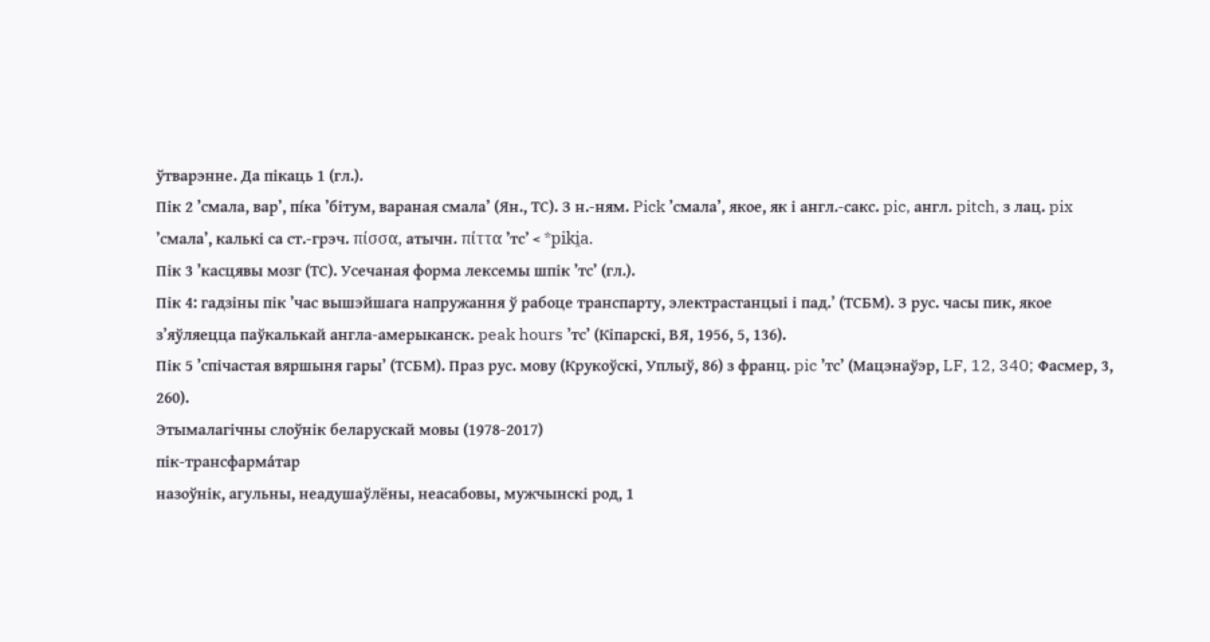ўтварэнне. Да пікаць 1 (гл.).
Пік 2 ’смала, вар’, пі́ка ’бітум, вараная смала’ (Ян., ТС). З н.-ням. Pick ’смала’, якое, як і англ.-сакс. pic, англ. pitch, з лац. pix ’смала’, калькі са ст.-грэч. πίσσα, атычн. πίττα ’тс’ < *piki̯a.
Пік 3 ’касцявы мозг (ТС). Усечаная форма лексемы шпік ’тс’ (гл.).
Пік 4: гадзіны пік ’час вышэйшага напружання ў рабоце транспарту, электрастанцыі і пад.’ (ТСБМ). З рус. часы пик, якое з’яўляецца паўкалькай англа-амерыканск. peak hours ’тс’ (Кіпарскі, ВЯ, 1956, 5, 136).
Пік 5 ’спічастая вяршыня гары’ (ТСБМ). Праз рус. мову (Крукоўскі, Уплыў, 86) з франц. pic ’тс’ (Мацэнаўэр, LF, 12, 340; Фасмер, 3, 260).
Этымалагічны слоўнік беларускай мовы (1978-2017)
пік-трансфарма́тар
назоўнік, агульны, неадушаўлёны, неасабовы, мужчынскі род, 1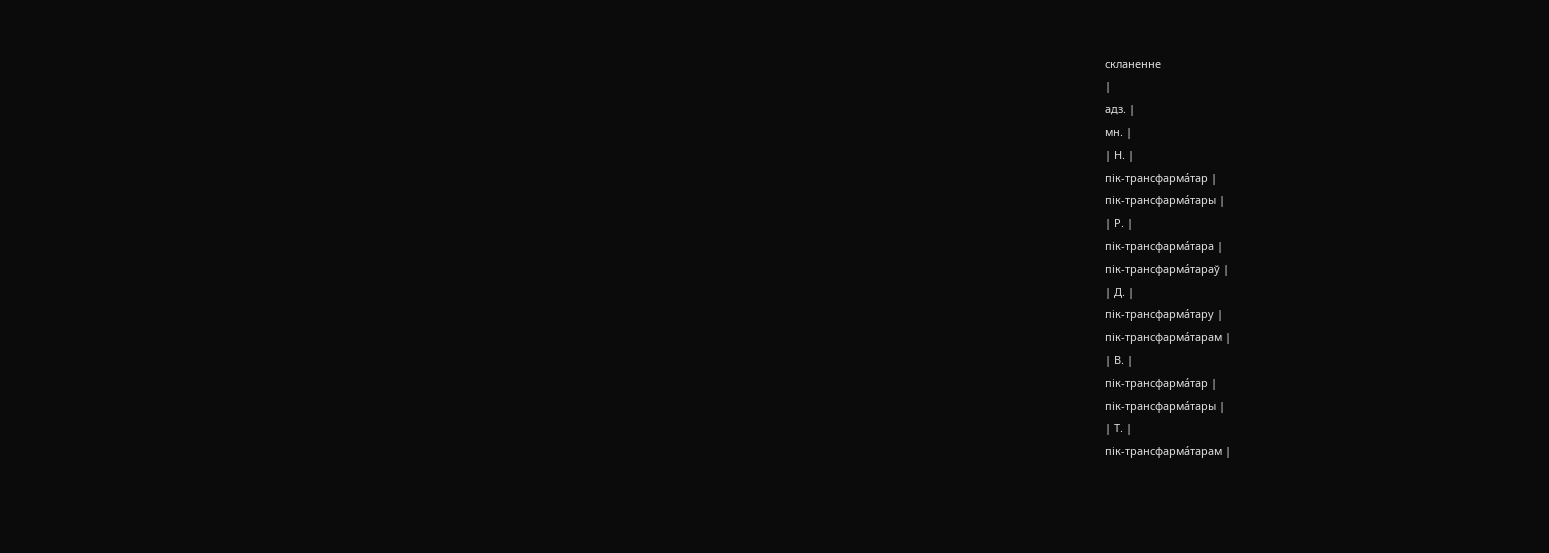скланенне
|
адз. |
мн. |
| Н. |
пік-трансфарма́тар |
пік-трансфарма́тары |
| Р. |
пік-трансфарма́тара |
пік-трансфарма́тараў |
| Д. |
пік-трансфарма́тару |
пік-трансфарма́тарам |
| В. |
пік-трансфарма́тар |
пік-трансфарма́тары |
| Т. |
пік-трансфарма́тарам |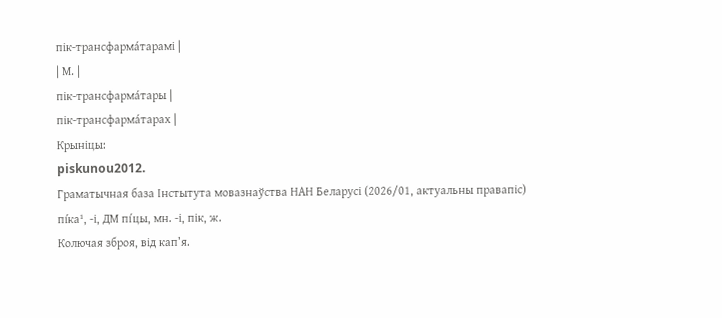пік-трансфарма́тарамі |
| М. |
пік-трансфарма́тары |
пік-трансфарма́тарах |
Крыніцы:
piskunou2012.
Граматычная база Інстытута мовазнаўства НАН Беларусі (2026/01, актуальны правапіс)
пі́ка¹, -і, ДМ пі́цы, мн. -і, пік, ж.
Колючая зброя, від кап’я.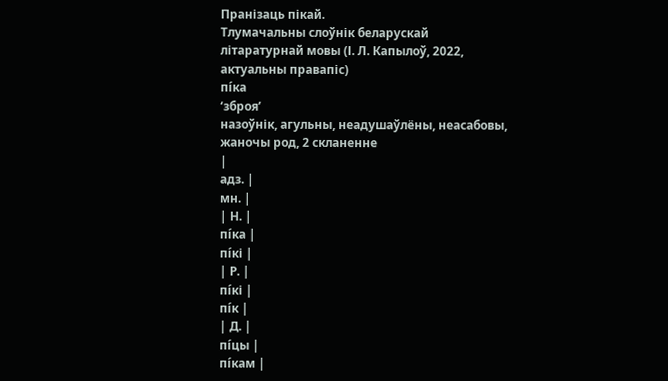Пранізаць пікай.
Тлумачальны слоўнік беларускай літаратурнай мовы (І. Л. Капылоў, 2022, актуальны правапіс)
пі́ка
‘зброя’
назоўнік, агульны, неадушаўлёны, неасабовы, жаночы род, 2 скланенне
|
адз. |
мн. |
| Н. |
пі́ка |
пі́кі |
| Р. |
пі́кі |
пі́к |
| Д. |
пі́цы |
пі́кам |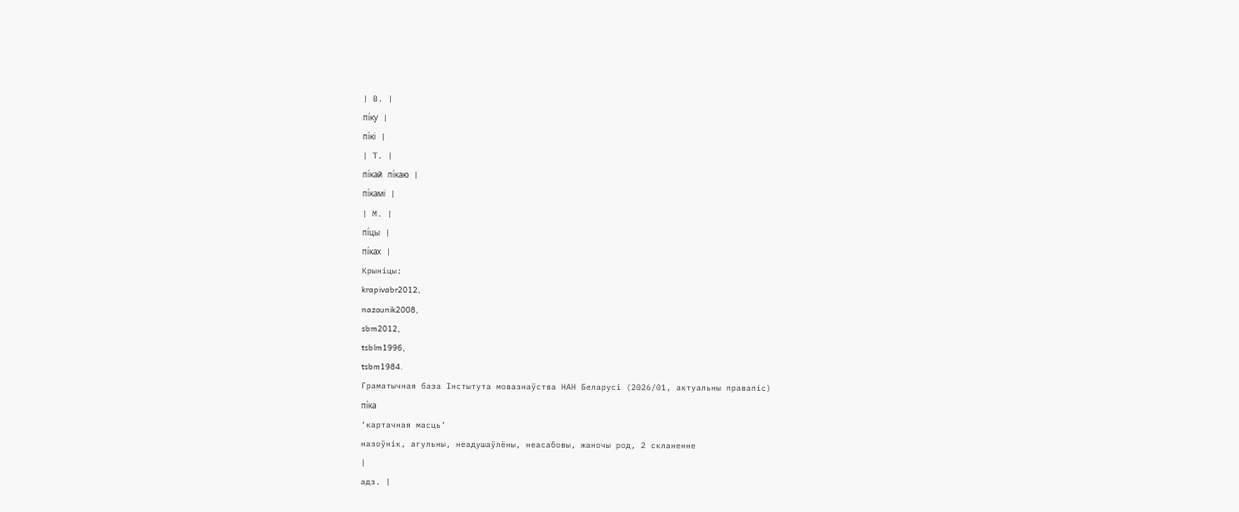| В. |
пі́ку |
пі́кі |
| Т. |
пі́кай пі́каю |
пі́камі |
| М. |
пі́цы |
пі́ках |
Крыніцы:
krapivabr2012,
nazounik2008,
sbm2012,
tsblm1996,
tsbm1984.
Граматычная база Інстытута мовазнаўства НАН Беларусі (2026/01, актуальны правапіс)
пі́ка
‘картачная масць’
назоўнік, агульны, неадушаўлёны, неасабовы, жаночы род, 2 скланенне
|
адз. |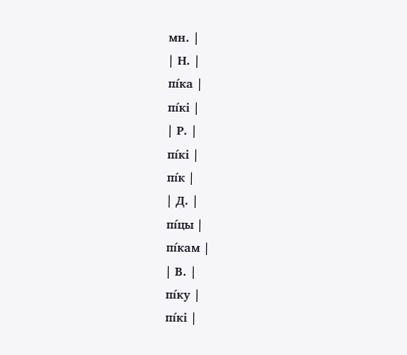мн. |
| Н. |
пі́ка |
пі́кі |
| Р. |
пі́кі |
пі́к |
| Д. |
пі́цы |
пі́кам |
| В. |
пі́ку |
пі́кі |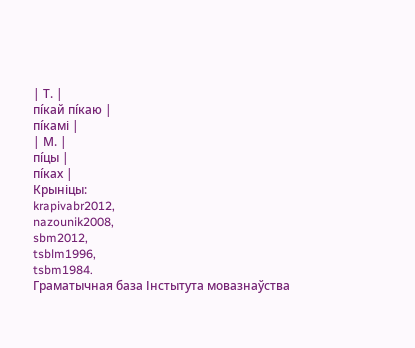| Т. |
пі́кай пі́каю |
пі́камі |
| М. |
пі́цы |
пі́ках |
Крыніцы:
krapivabr2012,
nazounik2008,
sbm2012,
tsblm1996,
tsbm1984.
Граматычная база Інстытута мовазнаўства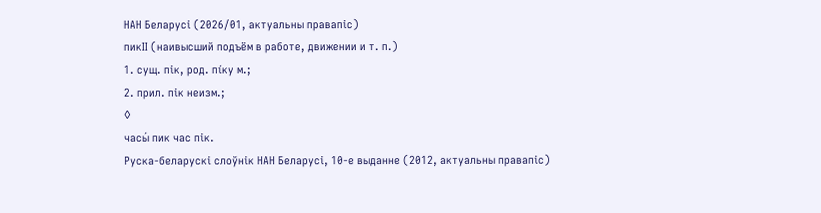НАН Беларусі (2026/01, актуальны правапіс)
пикII (наивысший подъём в работе, движении и т. п.)
1. сущ. пік, род. пі́ку м.;
2. прил. пік неизм.;
◊
часы́ пик час пік.
Руска-беларускі слоўнік НАН Беларусі, 10-е выданне (2012, актуальны правапіс)